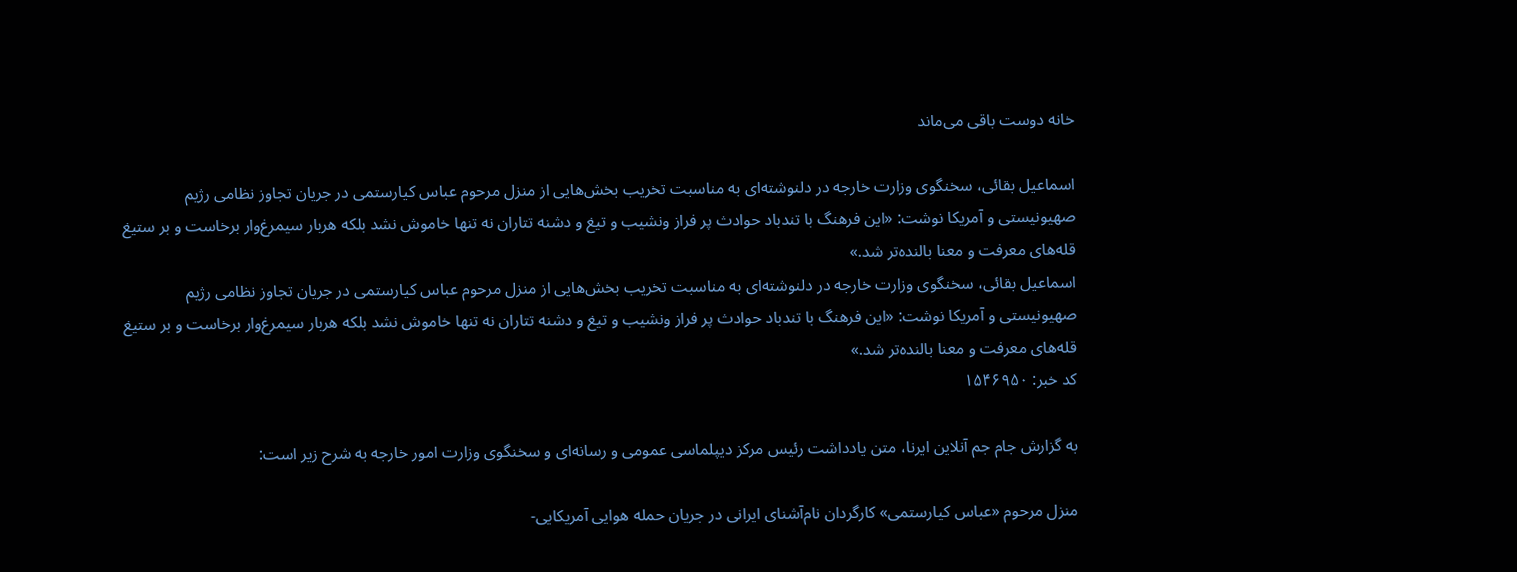خانه دوست باقی می‌ماند

اسماعیل بقائی، سخنگوی وزارت خارجه در دلنوشته‌ای به مناسبت تخریب بخش‌هایی از منزل مرحوم عباس کیارستمی در جریان تجاوز نظامی رژیم صهیونیستی و آمریکا نوشت: «این فرهنگ با تندباد حوادث پر فراز ونشیب و تیغ و دشنه تتاران نه تنها خاموش نشد بلکه هربار سیمرغ‌وار برخاست و بر ستیغ قله‌های معرفت و معنا بالنده‌تر شد.»
اسماعیل بقائی، سخنگوی وزارت خارجه در دلنوشته‌ای به مناسبت تخریب بخش‌هایی از منزل مرحوم عباس کیارستمی در جریان تجاوز نظامی رژیم صهیونیستی و آمریکا نوشت: «این فرهنگ با تندباد حوادث پر فراز ونشیب و تیغ و دشنه تتاران نه تنها خاموش نشد بلکه هربار سیمرغ‌وار برخاست و بر ستیغ قله‌های معرفت و معنا بالنده‌تر شد.»
کد خبر: ۱۵۴۶۹۵۰

به گزارش جام جم آنلاین ایرنا، متن یادداشت رئیس مرکز دیپلماسی عمومی و رسانه‌ای و سخنگوی وزارت امور خارجه به شرح زیر است:

منزل مرحوم «عباس کیارستمی» کارگردان نام‌آشنای ایرانی در جریان حمله هوایی آمریکایی-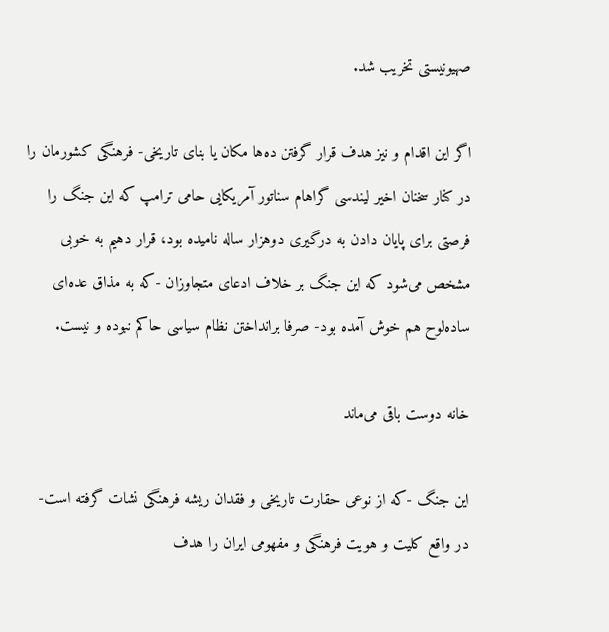صهیونیستی تخریب شد.

اگر این اقدام و نیز هدف قرار گرفتن ده‌ها مکان یا بنای تاریخی- فرهنگی کشورمان را در کنار سخنان اخیر لیندسی گراهام سناتور آمریکایی حامی ترامپ که این جنگ را فرصتی برای پایان دادن به درگیری دوهزار ساله نامیده بود، قرار دهیم به خوبی مشخص می‌شود که این جنگ بر خلاف ادعای متجاوزان -که به مذاق عده‌ای ساده‌لوح هم خوش آمده بود- صرفا برانداختن نظام سیاسی حاکم نبوده و نیست.

خانه دوست باقی می‌ماند

این جنگ -که از نوعی حقارت تاریخی و فقدان ریشه فرهنگی نشات گرفته است- در واقع کلیت و هویت فرهنگی و مفهومی ایران را هدف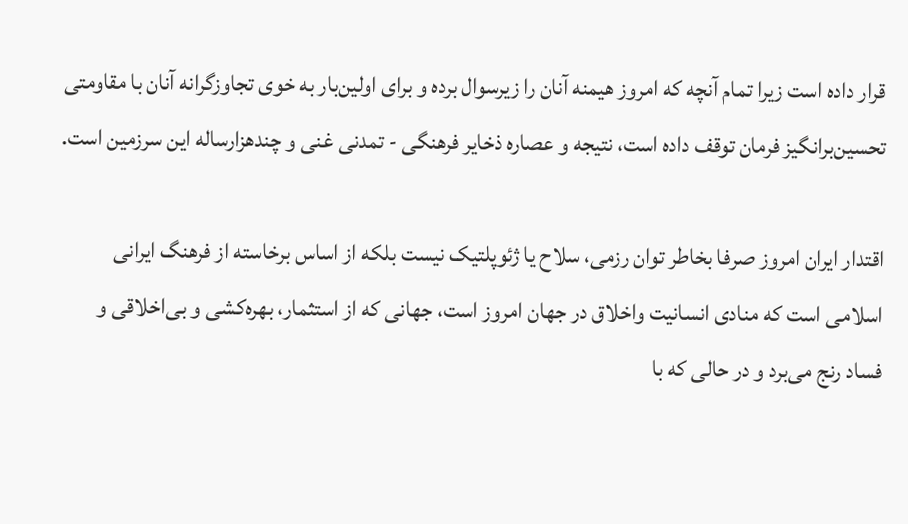قرار داده است زیرا تمام آنچه که امروز هیمنه آنان را زیرسوال برده و برای اولین‌بار به خوی تجاوزگرانه آنان با مقاومتی تحسین‌برانگیز فرمان توقف داده است، نتیجه و عصاره ذخایر فرهنگی - تمدنی غنی و چندهزارساله این سرزمین است.

اقتدار ایران امروز صرفا بخاطر توان رزمی، سلاح یا ژئوپلتیک نیست بلکه از اساس برخاسته از فرهنگ ایرانی اسلامی است که منادی انسانیت واخلاق در جهان امروز است، جهانی که از استثمار، بهره‌کشی و بی‌اخلاقی و فساد رنج می‌برد و در حالی که با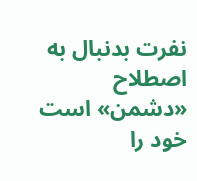نفرت بدنبال به اصطلاح «دشمن» است خود را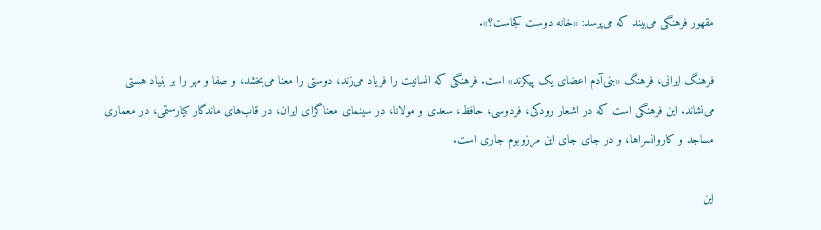مقهور فرهنگی می‌بیند که می‌پرسد: «خانه دوست کجاست؟».

فرهنگ ایرانی، فرهنگ «بنی‌آدم اعضای یک پیکرند» است. فرهنگی که انسانیت را فریاد می‌زند، دوستی را معنا می‌بخشد، و صفا و مهر را بر بنیاد هستی می‌نشاند. این فرهنگی است که در اشعار رودکی، فردوسی، حافظ، سعدی و مولانا، در سینمای معناگرای ایران، در قاب‌های ماندگار کیارستمی، در معماری مساجد و کاروانسراها، و در جای جای این مرزوبوم جاری است.

این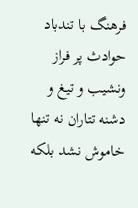فرهنگ با تندباد حوادث پر فراز ونشیب و تیغ و دشنه تتاران نه تنها خاموش نشد بلکه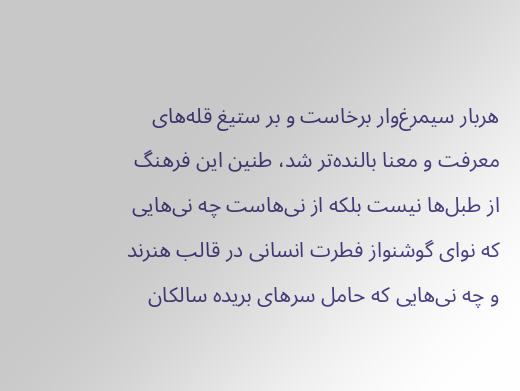هربار سیمرغ‌وار برخاست و بر ستیغ قله‌های معرفت و معنا بالنده‌تر شد، طنین این فرهنگ از طبل‌ها نیست بلکه از نی‌هاست چه نی‌هایی که نوای گوشنواز فطرت انسانی در قالب هنرند و چه نی‌هایی که حامل سرهای بریده سالکان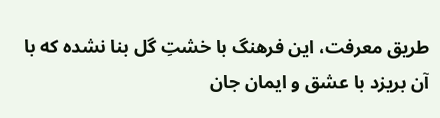طریق معرفت، این فرهنگ با خشتِ گل بنا نشده که با آن بریزد با عشق و ایمان جان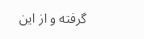گرفته و از این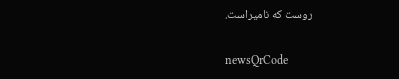روست که نامیراست.

newsQrCode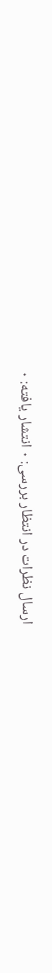ارسال نظرات در انتظار بررسی: ۰ انتشار یافته: ۰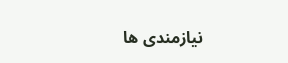نیازمندی ها